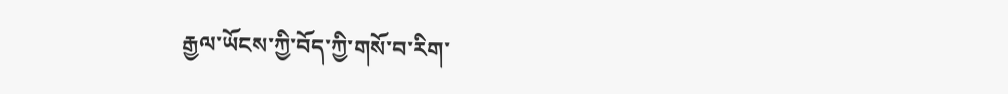རྒྱལ་ཡོངས་ཀྱི་བོད་ཀྱི་གསོ་བ་རིག་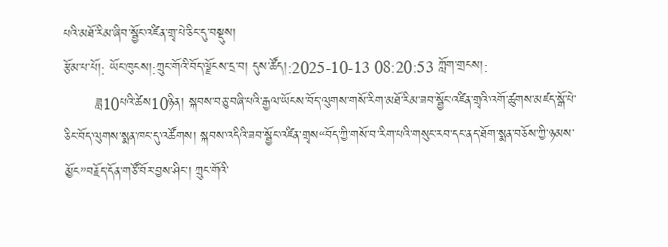པའི་མཐོ་རིམ་ཞིབ་སྦྱོང་འཛིན་གྲྭ་པེ་ཅིང་དུ་བསྡུས།
རྩོམ་པ་པོ།: ཡོང་ཁུངས།:ཀྲུང་གོའི་བོད་ལྗོངས་དྲ་བ། དུས་ཚོད།:2025-10-13 08:20:53 ཀློག་གྲངས།:
       ཟླ10པའི་ཚེས10ཉིན། སྐབས་བཅུ་བཞི་པའི་རྒྱལ་ཡོངས་བོད་ལུགས་གསོ་རིག་མཐོ་རིམ་ཟབ་སྦྱོང་འཛིན་གྲྭའི་འགོ་ཚུགས་མཛད་སྒོ་པེ་ཅིང་བོད་ལུགས་སྨན་ཁང་དུ་འཚོགས། སྐབས་འདིའི་ཟབ་སྦྱོང་འཛིན་གྲྭས“བོད་ཀྱི་གསོ་བ་རིག་པའི་གསུང་རབ་དང་ནད་ཐོག་སྨན་བཅོས་ཀྱི་ཉམས་མྱོང”བརྗོད་དོན་གཙོ་བོར་བྱས་ཤིང་། ཀྲུང་གོའི་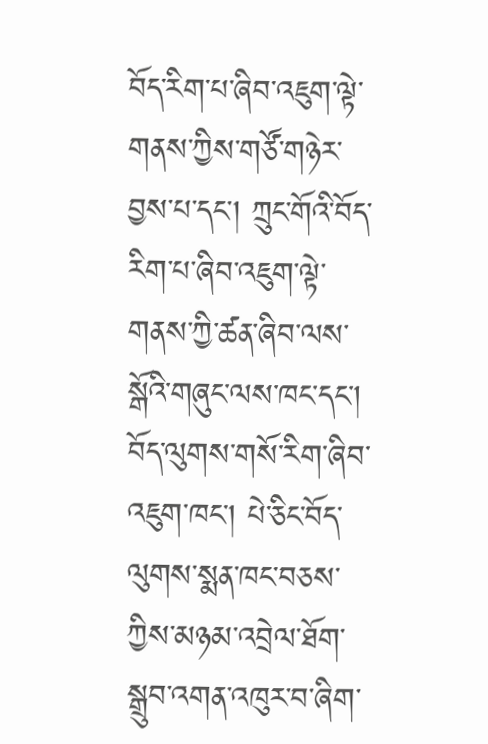བོད་རིག་པ་ཞིབ་འཇུག་ལྟེ་གནས་ཀྱིས་གཙོ་གཉེར་བྱས་པ་དང་། ཀྲུང་གོའི་བོད་རིག་པ་ཞིབ་འཇུག་ལྟེ་གནས་ཀྱི་ཚན་ཞིབ་ལས་སྒོའི་གཞུང་ལས་ཁང་དང་། བོད་ལུགས་གསོ་རིག་ཞིབ་འཇུག་ཁང་། པེ་ཅིང་བོད་ལུགས་སྨན་ཁང་བཅས་ཀྱིས་མཉམ་འབྲེལ་ཐོག་སྒྲུབ་འགན་འཁུར་བ་ཞིག་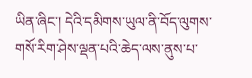ཡིན་ཞིང་། དེའི་དམིགས་ཡུལ་ནི་བོད་ལུགས་གསོ་རིག་ཤེས་ལྡན་པའི་ཆེད་ལས་ནུས་པ་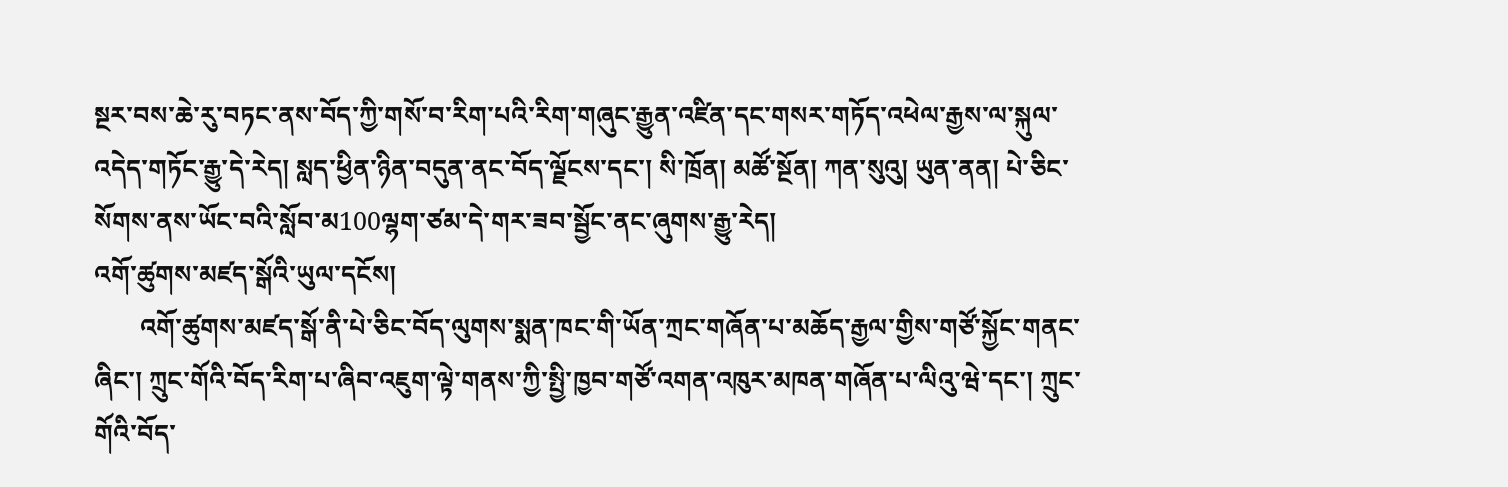སྔར་བས་ཆེ་རུ་བཏང་ནས་བོད་ཀྱི་གསོ་བ་རིག་པའི་རིག་གཞུང་རྒྱུན་འཛིན་དང་གསར་གཏོད་འཕེལ་རྒྱས་ལ་སྐུལ་འདེད་གཏོང་རྒྱུ་དེ་རེད། སླད་ཕྱིན་ཉིན་བདུན་ནང་བོད་ལྗོངས་དང་། སི་ཁྲོན། མཚོ་སྔོན། ཀན་སུའུ། ཡུན་ནན། པེ་ཅིང་སོགས་ནས་ཡོང་བའི་སློབ་མ100ལྷག་ཙམ་དེ་གར་ཟབ་སྦྱོང་ནང་ཞུགས་རྒྱུ་རེད།
འགོ་ཚུགས་མཛད་སྒོའི་ཡུལ་དངོས།
       འགོ་ཚུགས་མཛད་སྒོ་ནི་པེ་ཅིང་བོད་ལུགས་སྨན་ཁང་གི་ཡོན་ཀྲང་གཞོན་པ་མཆོད་རྒྱལ་གྱིས་གཙོ་སྐྱོང་གནང་ཞིང་། ཀྲུང་གོའི་བོད་རིག་པ་ཞིབ་འཇུག་ལྟེ་གནས་ཀྱི་སྤྱི་ཁྱབ་གཙོ་འགན་འཁུར་མཁན་གཞོན་པ་ལིའུ་ཝེ་དང་། ཀྲུང་གོའི་བོད་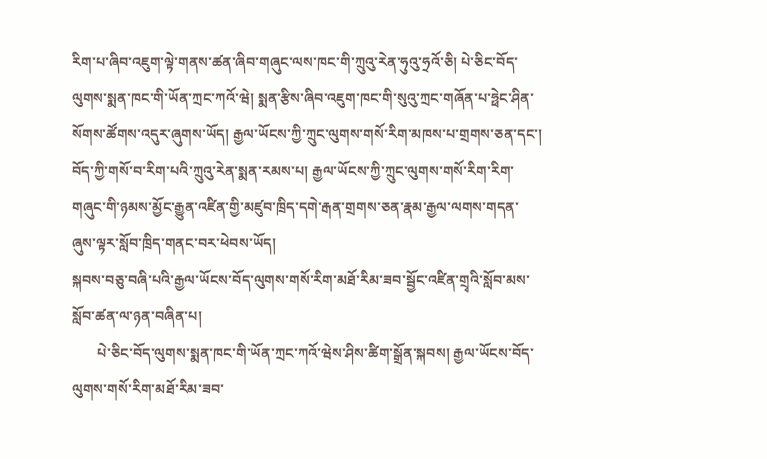རིག་པ་ཞིབ་འཇུག་ལྟེ་གནས་ཚན་ཞིབ་གཞུང་ལས་ཁང་གི་ཀྲུའུ་རེན་ཧུའུ་ཧྲའོ་ཅི། པེ་ཅིང་བོད་ལུགས་སྨན་ཁང་གི་ཡོན་ཀྲང་ཀའོ་ཝེ། སྨན་རྩིས་ཞིབ་འཇུག་ཁང་གི་སུའུ་ཀྲང་གཞོན་པ་ཧྥེང་ཤིན་སོགས་ཚོགས་འདུར་ཞུགས་ཡོད། རྒྱལ་ཡོངས་ཀྱི་ཀྲུང་ལུགས་གསོ་རིག་མཁས་པ་གྲགས་ཅན་དང་། བོད་ཀྱི་གསོ་བ་རིག་པའི་ཀྲུའུ་རེན་སྨན་རམས་པ། རྒྱལ་ཡོངས་ཀྱི་ཀྲུང་ལུགས་གསོ་རིག་རིག་གཞུང་གི་ཉམས་མྱོང་རྒྱུན་འཛིན་གྱི་མཛུབ་ཁྲིད་དགེ་རྒན་གྲགས་ཅན་རྣམ་རྒྱལ་ལགས་གདན་ཞུས་ལྟར་སློབ་ཁྲིད་གནང་བར་ཕེབས་ཡོད།
སྐབས་བཅུ་བཞི་པའི་རྒྱལ་ཡོངས་བོད་ལུགས་གསོ་རིག་མཐོ་རིམ་ཟབ་སྦྱོང་འཛིན་གྲྭའི་སློབ་མས་སློབ་ཚན་ལ་ཉན་བཞིན་པ།
       པེ་ཅིང་བོད་ལུགས་སྨན་ཁང་གི་ཡོན་ཀྲང་ཀའོ་ཝེས་ཤིས་ཚིག་སྒྲོན་སྐབས། རྒྱལ་ཡོངས་བོད་ལུགས་གསོ་རིག་མཐོ་རིམ་ཟབ་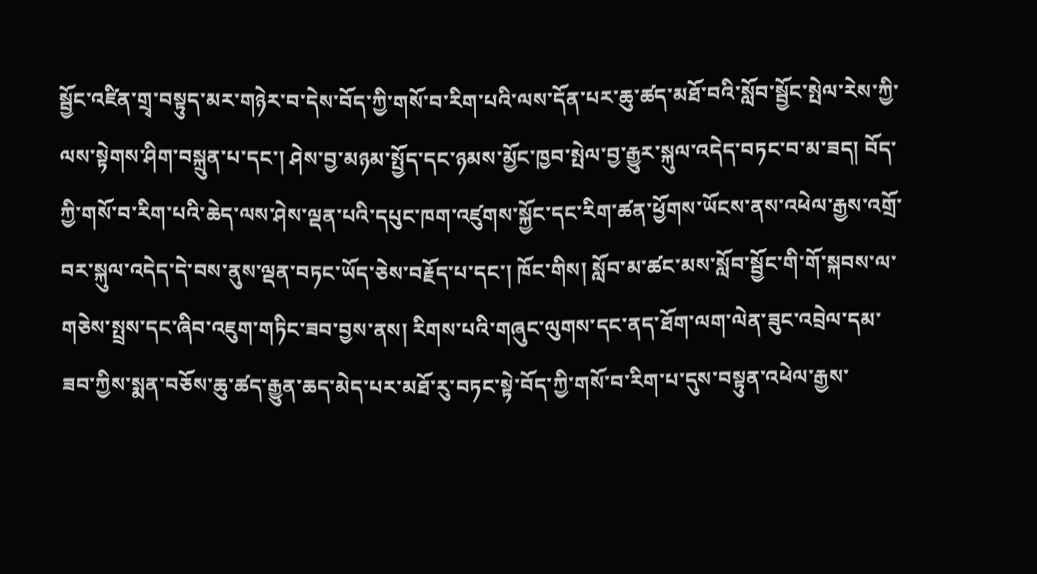སྦྱོང་འཛིན་གྲྭ་བསྟུད་མར་གཉེར་བ་དེས་བོད་ཀྱི་གསོ་བ་རིག་པའི་ལས་དོན་པར་ཆུ་ཚད་མཐོ་བའི་སློབ་སྦྱོང་སྤེལ་རེས་ཀྱི་ལས་སྟེགས་ཤིག་བསྐྲུན་པ་དང་། ཤེས་བྱ་མཉམ་སྤྱོད་དང་ཉམས་མྱོང་ཁྱབ་སྤེལ་བྱ་རྒྱུར་སྐུལ་འདེད་བཏང་བ་མ་ཟད། བོད་ཀྱི་གསོ་བ་རིག་པའི་ཆེད་ལས་ཤེས་ལྡན་པའི་དཔུང་ཁག་འཛུགས་སྐྱོང་དང་རིག་ཚན་ཕྱོགས་ཡོངས་ནས་འཕེལ་རྒྱས་འགྲོ་བར་སྐུལ་འདེད་དེ་བས་ནུས་ལྡན་བཏང་ཡོད་ཅེས་བརྗོད་པ་དང་། ཁོང་གིས། སློབ་མ་ཚང་མས་སློབ་སྦྱོང་གི་གོ་སྐབས་ལ་གཅེས་སྤྲས་དང་ཞིབ་འཇུག་གཏིང་ཟབ་བྱས་ནས། རིགས་པའི་གཞུང་ལུགས་དང་ནད་ཐོག་ལག་ལེན་ཟུང་འབྲེལ་དམ་ཟབ་ཀྱིས་སྨན་བཅོས་ཆུ་ཚད་རྒྱུན་ཆད་མེད་པར་མཐོ་རུ་བཏང་སྟེ་བོད་ཀྱི་གསོ་བ་རིག་པ་དུས་བསྟུན་འཕེལ་རྒྱས་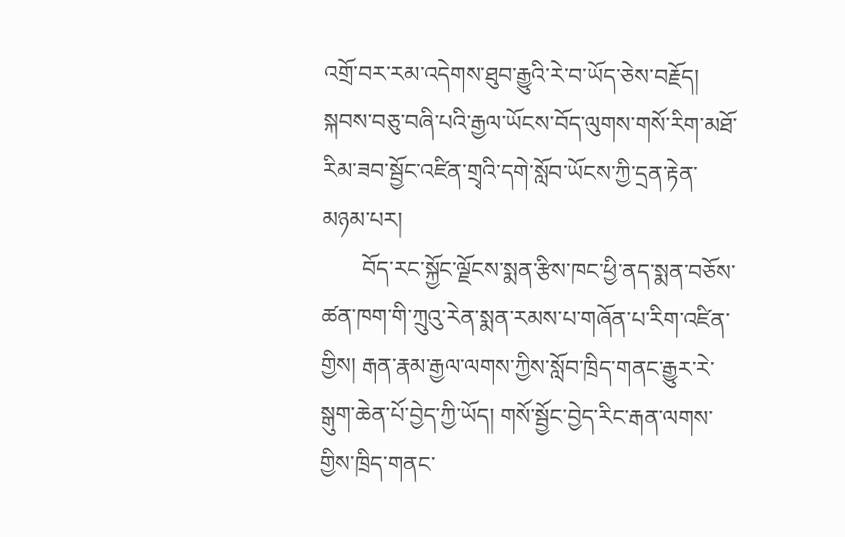འགྲོ་བར་རམ་འདེགས་ཐུབ་རྒྱུའི་རེ་བ་ཡོད་ཅེས་བརྗོད།
སྐབས་བཅུ་བཞི་པའི་རྒྱལ་ཡོངས་བོད་ལུགས་གསོ་རིག་མཐོ་རིམ་ཟབ་སྦྱོང་འཛིན་གྲྭའི་དགེ་སློབ་ཡོངས་ཀྱི་དྲན་རྟེན་མཉམ་པར།
       བོད་རང་སྐྱོང་ལྗོངས་སྨན་རྩིས་ཁང་ཕྱི་ནད་སྨན་བཅོས་ཚན་ཁག་གི་ཀྲུའུ་རེན་སྨན་རམས་པ་གཞོན་པ་རིག་འཛིན་གྱིས། རྒན་རྣམ་རྒྱལ་ལགས་ཀྱིས་སློབ་ཁྲིད་གནང་རྒྱུར་རེ་སྒུག་ཆེན་པོ་བྱེད་ཀྱི་ཡོད། གསོ་སྦྱོང་བྱེད་རིང་རྒན་ལགས་གྱིས་ཁྲིད་གནང་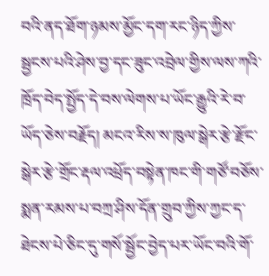བའི་ནད་ཐོག་ཉམས་མྱོང་དག་རང་ཉིད་ཀྱིས་སྦྱངས་པའི་ཤེས་བྱ་དང་ཟུང་འབྲེལ་གྱིས་ལས་ཀའི་ཁྲོད་བེད་སྤྱོད་དེ་བས་ལེགས་པ་ཡོང་རྒྱུའི་རེ་བ་ཡོད་ཅེས་བརྗོད། མངའ་རིས་ས་ཁུལ་སྒེར་རྩེ་རྫོང་སྒེར་རྩེ་གྲོང་རྡལ་འཕྲོད་བསྟེན་ཁང་གི་གཙོ་བཅོས་སྨན་རམས་པ་བཀྲ་ཤིས་དོན་གྲུབ་ཀྱིས་ཀྱང་ད་ཐེངས་པེ་ཅིང་དུ་གསོ་སྦྱོང་བྱེད་པར་ཡོང་བའི་གོ་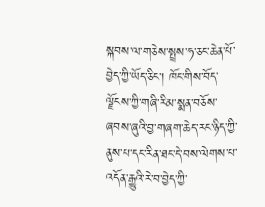སྐབས་ལ་གཅེས་སྤྲས་ཧ་ཅང་ཆེན་པོ་བྱེད་ཀྱི་ཡོད་ཅིང་། ཁོང་གིས་བོད་ལྗོངས་ཀྱི་གཞི་རིམ་སྨན་བཅོས་ཞབས་ཞུའི་བྱ་གཞག་ཆེད་རང་ཉིད་ཀྱི་ནུས་པ་དང་རིན་ཐང་དེ་བས་ལེགས་པ་འདོན་རྒྱུའི་རེ་བ་བྱེད་ཀྱི་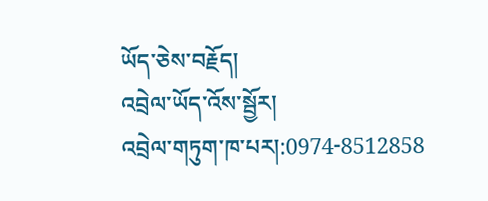ཡོད་ཅེས་བརྗོད།
འབྲེལ་ཡོད་འོས་སྦྱོར།
འབྲེལ་གཏུག་ཁ་པར།:0974-8512858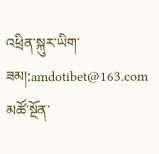འཕྲིན་སྐུར་ཡིག་ཟམ།:amdotibet@163.com
མཚོ་སྔོན་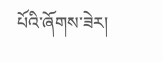པོའི་ཞོགས་ཟེར།